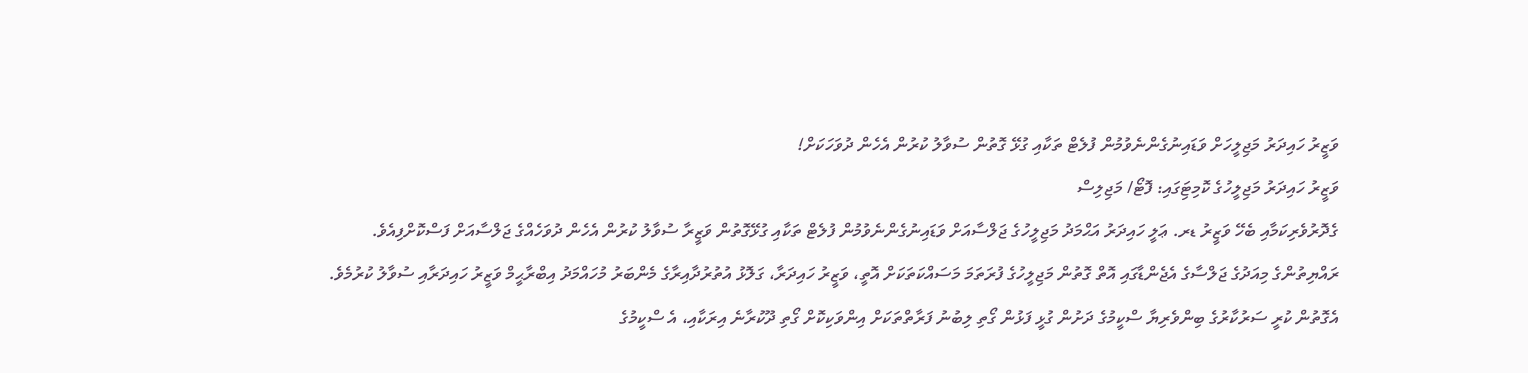ވަޒީރު ހައިދަރު މަޖިލީހަށް ވަޑައިނުގެންނެވުމުން ފުލެޓް ތަކާއި ގުޅޭ ގޮތުން ސުވާލު ކުރުން އެހެން ދުވަހަކަށް!
ވަޒީރު ހައިދަރު މަޖިލީހުގެ ކޮމިޓަިގައި: ފޮޓޯ/ މަޖިލިސް
ގެދޮރުވެރިކަމާއި ބެހޭ ވަޒީރު ޑރ. ޢަލީ ހައިދަރު އަޙްމަދު މަޖިލީހުގެ ޖަލްސާއަށް ވަޑައިނުގެންނެވުމުން ފުލެޓް ތަކާއި ގުޅޭގޮތުން ވަޒީރާ ސުވާލު ކުރުން އެހެން ދުވަހެއްގެ ޖަލްސާއަށް ފަސްކޮށްފިއެވެ.
ރައްޔިތުންގެ މިއަދުގެ ޖަލްސާގެ އެޖެންޑާގައި އޮތް ގޮތުން މަޖިލީހުގެ ފުރަތަމަ މަސައްކަތަކަށް އޮތީ، ވަޒީރު ހައިދަރާ، ގަލޮޅު އުތުރުދާއިރާގެ މެންބަރު މުހައްމަދު އިބްރާޙީމް ވަޒީރު ހައިދަރާއި ސުވާލު ކުރުމެވެ.
އެގޮތުން ކުރީ ސަރުކާރުގެ ބިންވެރިޔާ ސްކީމުގެ ދަށުން ގުޅީ ފަޅުން ގޯތި ލިބުނު ފަރާތްތަކަށް އިންވަކިކޮށް ގޯތި ދޫކުރާނެ އިރަކާއި، އެ ސްކީމުގެ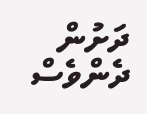ދަށުން ދެންވެސް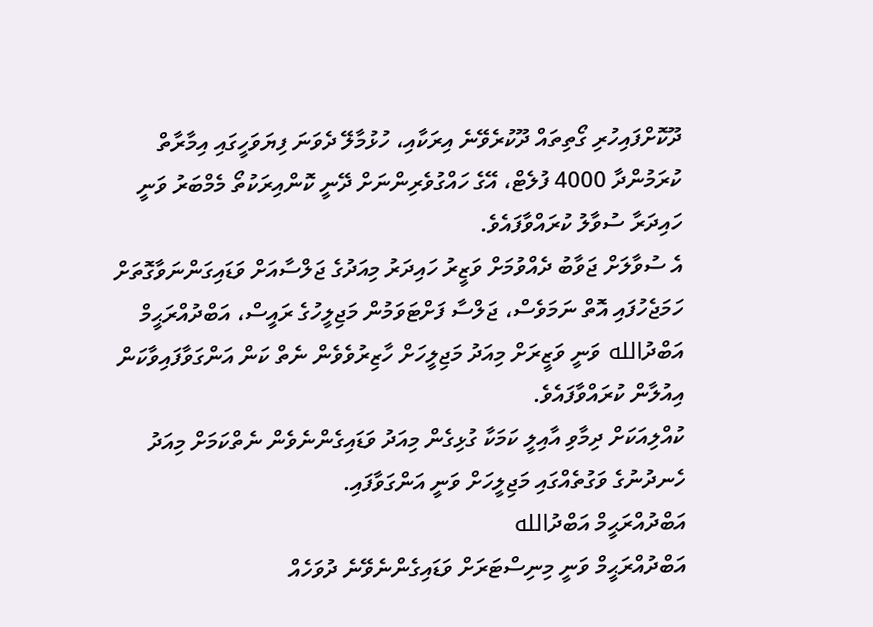ދޫކޮށްފައިހުރި ގޯތިތައް ދޫކުރެވޭނެ އިރަކާއި، ހުޅުމާލޭ ދެވަނަ ފިޔަވަހީގައި އިމާރާތް ކުރަމުންދާ 4000 ފުލެޓް، އޭގެ ހައްގުވެރިންނަށް ދޭނީ ކޮންއިރަކުތޯ މެމްބަރު ވަނީ ހައިދަރާ ސުވާލު ކުރައްވާފައެވެ.
އެ ސުވާލަށް ޖަވާބު ދެއްވުމަށް ވަޒީރު ހައިދަރު މިއަދުގެ ޖަލްސާއަށް ވަޑައިގަންނަވާގޮތަށް ހަމަޖެހުފައި އޮތް ނަމަވެސް، ޖަލްސާ ފަށްޓަވަމުން މަޖިލީހުގެ ރައީސް، އަބްދުއްރަޙީމް އަބްދުالله ވަނީ ވަޒީރަށް މިއަދު މަޖިލީހަށް ހާޒިރުވެވެން ނެތް ކަން އަންގަވާފައިވާކަން އިއުލާން ކުރައްވާފައެވެ.
ކުއްލިއަކަށް ދިމާވި އާއިލީ ކަމަކާ ގުޅިގެން މިއަދު ވަޑައިގެންނެވެން ނެތްކަމަށް މިއަދު ހެނދުނުގެ ވަގުތެއްގައި މަޖިލީހަށް ވަނީ އަންގަވާފައި.
އަބްދުއްރަޙީމް އަބްދުالله
އަބްދުއްރަޙީމް ވަނީ މިނިސްޓަރަށް ވަޑައިގެންނެވޭނެ ދުވަހެއް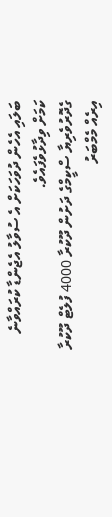ބަލައި އެހެން ދުވަހަކަށް އެ ސުވާލު އެޖެންޑާ ކުރައްވާނެ ކަމަށް ވިދާޅުވެފައެވެ.
ގެދޮރުވެރިޔާ ސްކީމްގެ ދަށުން ދޫކުރާ 4000 ފުލެޓް ދޫކުރާ އިރެއް މެމްބަރު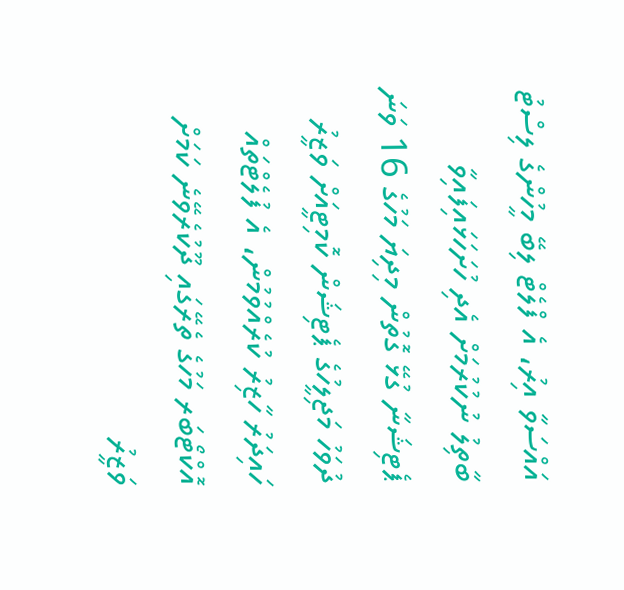އައްސަވާ އިރު، އެ ފްލެޓް ލިބޭ މީހުންގެ ލިސްޓު ބާތިލު ނުކުރުމަށް އެދި ހުށަހަޅައިފައިވާ ޕެޓިޝަނާ ގުޅޭ ގޮތުން މިދިޔަ މަހުގެ 16 ވަނަ ދުވަހު މަޖިލީހުގެ ޕެޓިޝަން ކޮމިޓީއަށް ވަޒީރު ހައިދަރު ހާޒިރު ކުރެއްވުމުން، އެ ފުލެޓްތައް އޮކްޓޯބަރ މަހުގެ ތެރޭގައި ދޫކުރެވޭނެ ކަމަށް ވަޒީރު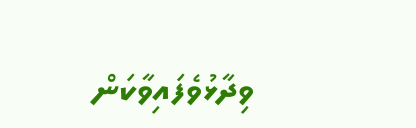ވިދާޅުވެފައިވާކަން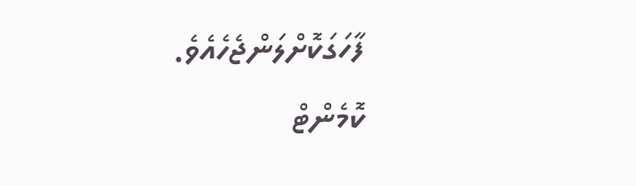ފާހަގަކޮށްލަންޖެހެއެވެ.
ކޮމެންޓް